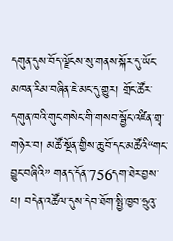དགུན་དུས་བོད་ལྗོངས་སུ་གནས་སྐོར་དུ་ཡོང་མཁན་རིམ་བཞིན་ཇེ་མང་དུ་གྱུར། གྲོང་ཚོར་དགུན་ཁའི་གུང་གསེང་གི་གསབ་སྦྱོང་འཛིན་གྲྭ་གཉེར་བ། མཚོ་སྔོན་གྱིས་ཆུ་བོ་དང་མཚོའི“གང་བྱུང་བཞིའི” གནད་དོན་756དག་ཐེར་བྱས་པ། བདེན་འཚོལ་དུས་དེབ་ཐོག་སྤྱི་ཁྱབ་ཧྲུའུ་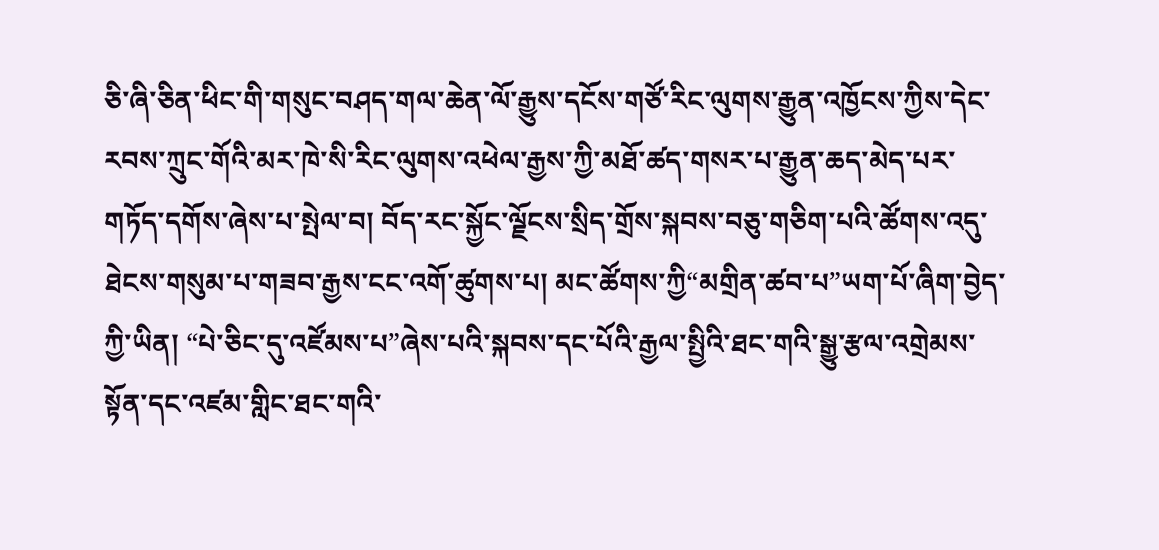ཅི་ཞི་ཅིན་ཕིང་གི་གསུང་བཤད་གལ་ཆེན་ལོ་རྒྱུས་དངོས་གཙོ་རིང་ལུགས་རྒྱུན་འཁྱོངས་ཀྱིས་དེང་རབས་ཀྲུང་གོའི་མར་ཁེ་སི་རིང་ལུགས་འཕེལ་རྒྱས་ཀྱི་མཐོ་ཚད་གསར་པ་རྒྱུན་ཆད་མེད་པར་གཏོད་དགོས་ཞེས་པ་སྤེལ་བ། བོད་རང་སྐྱོང་ལྗོངས་སྲིད་གྲོས་སྐབས་བཅུ་གཅིག་པའི་ཚོགས་འདུ་ཐེངས་གསུམ་པ་གཟབ་རྒྱས་ངང་འགོ་ཚུགས་པ། མང་ཚོགས་ཀྱི“མགྲིན་ཚབ་པ”ཡག་པོ་ཞིག་བྱེད་ཀྱི་ཡིན། “པེ་ཅིང་དུ་འཛོམས་པ”ཞེས་པའི་སྐབས་དང་པོའི་རྒྱལ་སྤྱིའི་ཐང་གའི་སྒྱུ་རྩལ་འགྲེམས་སྟོན་དང་འཛམ་གླིང་ཐང་གའི་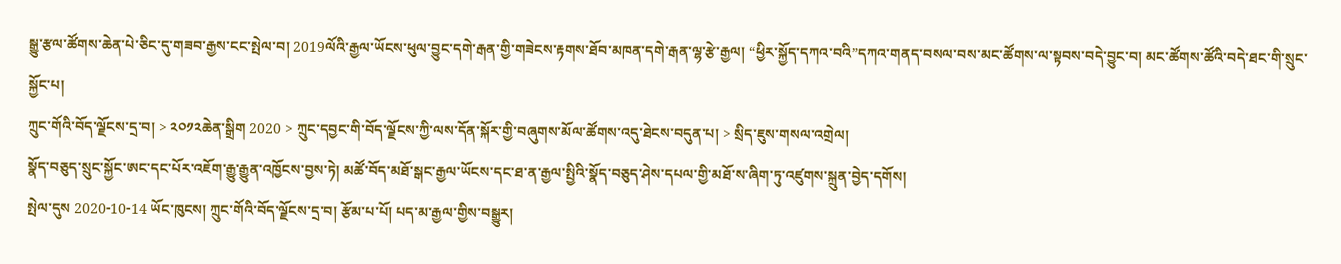སྒྱུ་རྩལ་ཚོགས་ཆེན་པེ་ཅིང་དུ་གཟབ་རྒྱས་ངང་སྤེལ་བ། 2019ལོའི་རྒྱལ་ཡོངས་ཕུལ་བྱུང་དགེ་རྒན་གྱི་གཟེངས་རྟགས་ཐོབ་མཁན་དགེ་རྒན་ལྷ་རྩེ་རྒྱལ། “ཕྱིར་སྐྱོད་དཀའ་བའི”དཀའ་གནད་བསལ་བས་མང་ཚོགས་ལ་སྟབས་བདེ་བྱུང་བ། མང་ཚོགས་ཚོའི་བདེ་ཐང་གི་སྲུང་སྐྱོང་པ།
ཀྲུང་གོའི་བོད་ལྗོངས་དྲ་བ། > ༢༠༡༢ཆེན་སྒྲིག 2020 > ཀྲུང་དབྱང་གི་བོད་ལྗོངས་ཀྱི་ལས་དོན་སྐོར་གྱི་བཞུགས་མོལ་ཚོགས་འདུ་ཐེངས་བདུན་པ། > སྲིད་ཇུས་གསལ་འགྲེལ།
སྣོད་བཅུད་སྲུང་སྐྱོང་ཨང་དང་པོར་འཇོག་རྒྱུ་རྒྱུན་འཁྱོངས་བྱས་ཏེ། མཚོ་བོད་མཐོ་སྒང་རྒྱལ་ཡོངས་དང་ཐ་ན་རྒྱལ་སྤྱིའི་སྣོད་བཅུད་ཤེས་དཔལ་གྱི་མཐོ་ས་ཞིག་ཏུ་འཛུགས་སྐྲུན་བྱེད་དགོས།
སྤེལ་དུས 2020-10-14 ཡོང་ཁུངས། ཀྲུང་གོའི་བོད་ལྗོངས་དྲ་བ། རྩོམ་པ་པོ། པད་མ་རྒྱལ་གྱིས་བསྒྱུར།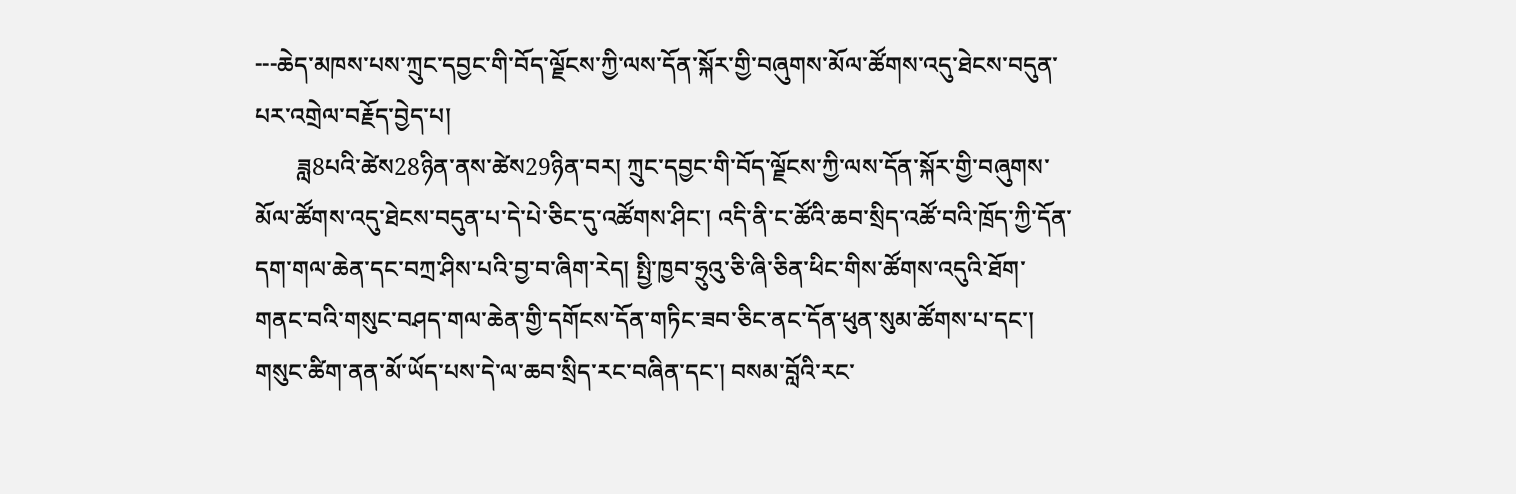---ཆེད་མཁས་པས་ཀྲུང་དབྱང་གི་བོད་ལྗོངས་ཀྱི་ལས་དོན་སྐོར་གྱི་བཞུགས་མོལ་ཚོགས་འདུ་ཐེངས་བདུན་པར་འགྲེལ་བརྗོད་བྱེད་པ།
       ཟླ8པའི་ཚེས28ཉིན་ནས་ཚེས29ཉིན་བར། ཀྲུང་དབྱང་གི་བོད་ལྗོངས་ཀྱི་ལས་དོན་སྐོར་གྱི་བཞུགས་མོལ་ཚོགས་འདུ་ཐེངས་བདུན་པ་དེ་པེ་ཅིང་དུ་འཚོགས་ཤིང་། འདི་ནི་ང་ཚོའི་ཆབ་སྲིད་འཚོ་བའི་ཁྲོད་ཀྱི་དོན་དག་གལ་ཆེན་དང་བཀྲ་ཤིས་པའི་བྱ་བ་ཞིག་རེད། སྤྱི་ཁྱབ་ཧྲུའུ་ཅི་ཞི་ཅིན་ཕིང་གིས་ཚོགས་འདུའི་ཐོག་གནང་བའི་གསུང་བཤད་གལ་ཆེན་གྱི་དགོངས་དོན་གཏིང་ཟབ་ཅིང་ནང་དོན་ཕུན་སུམ་ཚོགས་པ་དང་། གསུང་ཚིག་ནན་མོ་ཡོད་པས་དེ་ལ་ཆབ་སྲིད་རང་བཞིན་དང་། བསམ་བློའི་རང་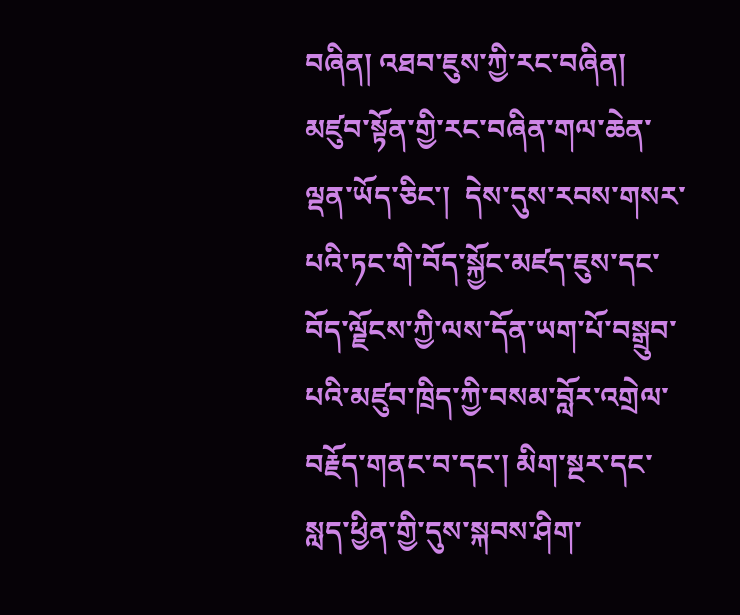བཞིན། འཐབ་ཇུས་ཀྱི་རང་བཞིན། མཛུབ་སྟོན་གྱི་རང་བཞིན་གལ་ཆེན་ལྡན་ཡོད་ཅིང་།  དེས་དུས་རབས་གསར་པའི་ཏང་གི་བོད་སྐྱོང་མཛད་ཇུས་དང་བོད་ལྗོངས་ཀྱི་ལས་དོན་ཡག་པོ་བསྒྲུབ་པའི་མཛུབ་ཁྲིད་ཀྱི་བསམ་བློར་འགྲེལ་བརྗོད་གནང་བ་དང་། མིག་སྔར་དང་སླད་ཕྱིན་གྱི་དུས་སྐབས་ཤིག་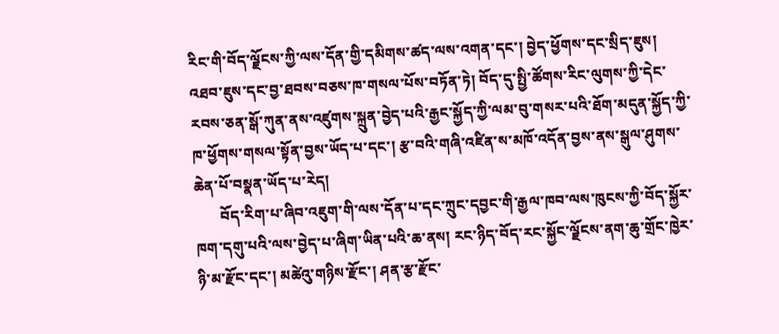རིང་གི་བོད་ལྗོངས་ཀྱི་ལས་དོན་གྱི་དམིགས་ཚད་ལས་འགན་དང་། བྱེད་ཕྱོགས་དང་སྲིད་ཇུས། འཐབ་ཇུས་དང་བྱ་ཐབས་བཅས་ཁ་གསལ་པོས་བཏོན་ཏེ། བོད་དུ་སྤྱི་ཚོགས་རིང་ལུགས་ཀྱི་དེང་རབས་ཅན་སྒོ་ཀུན་ནས་འཛུགས་སྐྲུན་བྱེད་པའི་རྒྱང་སྐྱོད་ཀྱི་ལམ་བུ་གསར་པའི་ཐོག་མདུན་སྐྱོད་ཀྱི་ཁ་ཕྱོགས་གསལ་སྟོན་བྱས་ཡོད་པ་དང་། རྩ་བའི་གཞི་འཛིན་ས་མཁོ་འདོན་བྱས་ནས་སྒུལ་ཤུགས་ཆེན་པོ་བསྣན་ཡོད་པ་རེད།
       བོད་རིག་པ་ཞིབ་འཇུག་གི་ལས་དོན་པ་དང་ཀྲུང་དབྱང་གི་རྒྱལ་ཁབ་ལས་ཁུངས་ཀྱི་བོད་སྐྱོར་ཁག་དགུ་པའི་ལས་བྱེད་པ་ཞིག་ཡིན་པའི་ཆ་ནས། རང་ཉིད་བོད་རང་སྐྱོང་ལྗོངས་ནག་ཆུ་གྲོང་ཁྱེར་ཉི་མ་རྫོང་དང་། མཚེའུ་གཉིས་རྫོང་། ཤན་རྩ་རྫོང་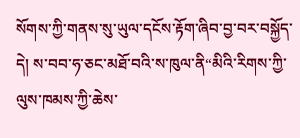སོགས་ཀྱི་གནས་སུ་ཡུལ་དངོས་རྟོག་ཞིབ་བྱ་བར་བསྐྱོད་དེ། ས་བབ་ཧ་ཅང་མཐོ་བའི་ས་ཁུལ་ནི“མིའི་རིགས་ཀྱི་ལུས་ཁམས་ཀྱི་ཆེས་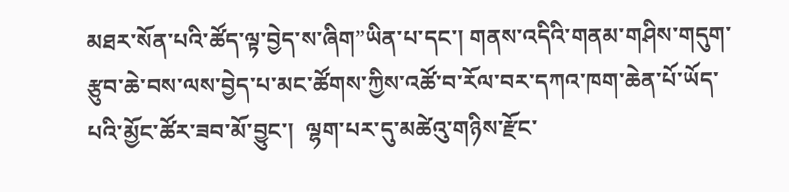མཐར་སོན་པའི་ཚོད་ལྟ་བྱེད་ས་ཞིག”ཡིན་པ་དང་། གནས་འདིའི་གནམ་གཤིས་གདུག་རྩུབ་ཆེ་བས་ལས་བྱེད་པ་མང་ཚོགས་ཀྱིས་འཚོ་བ་རོལ་བར་དཀའ་ཁག་ཆེན་པོ་ཡོད་པའི་མྱོང་ཚོར་ཟབ་མོ་བྱུང་།  ལྷག་པར་དུ་མཚེའུ་གཉིས་རྫོང་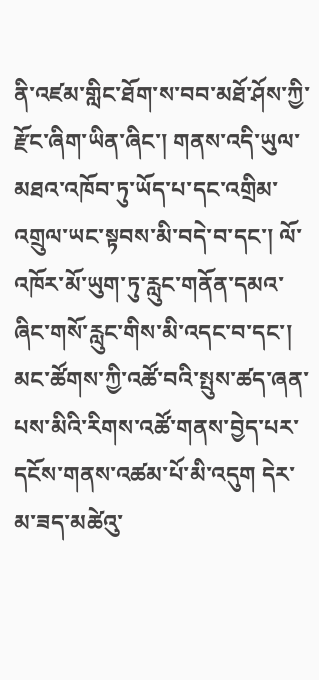ནི་འཛམ་གླིང་ཐོག་ས་བབ་མཐོ་ཤོས་ཀྱི་རྫོང་ཞིག་ཡིན་ཞིང་། གནས་འདི་ཡུལ་མཐའ་འཁོབ་ཏུ་ཡོད་པ་དང་འགྲིམ་འགྲུལ་ཡང་སྟབས་མི་བདེ་བ་དང་། ལོ་འཁོར་མོ་ཡུག་ཏུ་རླུང་གནོན་དམའ་ཞིང་གསོ་རླུང་གིས་མི་འདང་བ་དང་། མང་ཚོགས་ཀྱི་འཚོ་བའི་སྤུས་ཚད་ཞན་པས་མིའི་རིགས་འཚོ་གནས་བྱེད་པར་དངོས་གནས་འཚམ་པོ་མི་འདུག དེར་མ་ཟད་མཚེའུ་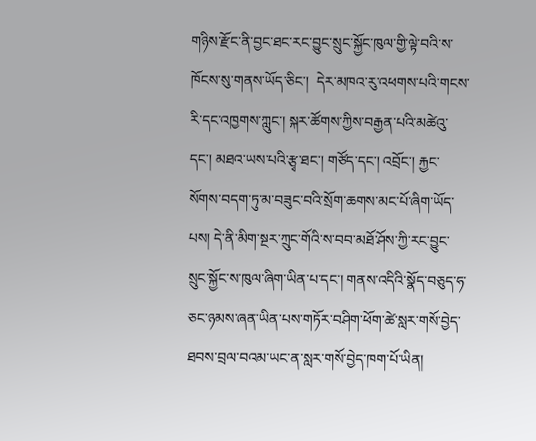གཉིས་རྫོང་ནི་བྱང་ཐང་རང་བྱུང་སྲུང་སྐྱོང་ཁུལ་གྱི་ལྟེ་བའི་ས་ཁོངས་སུ་གནས་ཡོད་ཅིང་།  དེར་མཁའ་རུ་འཕགས་པའི་གངས་རི་དང་འཁྱགས་ཀླུང་། སྐར་ཚོགས་ཀྱིས་བརྒྱན་པའི་མཚེའུ་དང་། མཐའ་ཡས་པའི་རྩྭ་ཐང་། གཙོད་དང་། འབྲོང་། རྐྱང་སོགས་བདག་ཏུ་མ་བཟུང་བའི་སྲོག་ཆགས་མང་པོ་ཞིག་ཡོད་པས། དེ་ནི་མིག་སྔར་ཀྲུང་གོའི་ས་བབ་མཐོ་ཤོས་ཀྱི་རང་བྱུང་སྲུང་སྐྱོང་ས་ཁུལ་ཞིག་ཡིན་པ་དང་། གནས་འདིའི་སྣོད་བཅུད་ཧ་ཅང་ཉམས་ཞན་ཡིན་པས་གཏོར་བཤིག་ཕོག་ཚེ་སླར་གསོ་བྱེད་ཐབས་བྲལ་བའམ་ཡང་ན་སླར་གསོ་བྱེད་ཁག་པོ་ཡིན།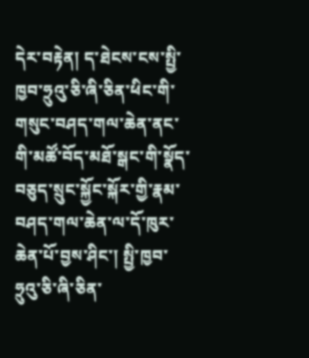དེར་བརྟེན། ད་ཐེངས་ངས་སྤྱི་ཁྱབ་ཧྲུའུ་ཅི་ཞི་ཅིན་ཕིང་གི་གསུང་བཤད་གལ་ཆེན་ནང་གི་མཚོ་བོད་མཐོ་སྒང་གི་སྣོད་བཅུད་སྲུང་སྐྱོང་སྐོར་གྱི་རྣམ་བཤད་གལ་ཆེན་ལ་དོ་ཁུར་ཆེན་པོ་བྱས་ཤིང་། སྤྱི་ཁྱབ་ཧྲུའུ་ཅི་ཞི་ཅིན་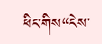ཕིང་གིས“ངེས་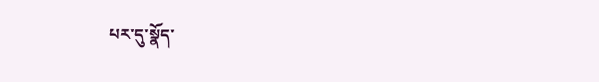པར་དུ་སྣོད་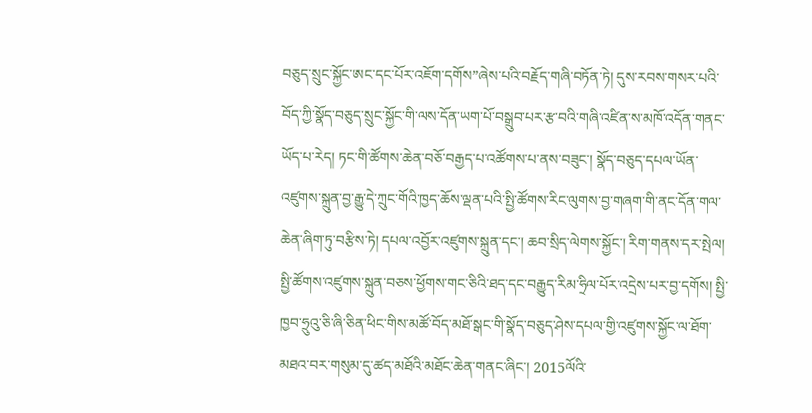བཅུད་སྲུང་སྐྱོང་ཨང་དང་པོར་འཇོག་དགོས”ཞེས་པའི་བརྗོད་གཞི་བཏོན་ཏེ། དུས་རབས་གསར་པའི་བོད་ཀྱི་སྣོད་བཅུད་སྲུང་སྐྱོང་གི་ལས་དོན་ཡག་པོ་བསྒྲུབ་པར་རྩ་བའི་གཞི་འཛིན་ས་མཁོ་འདོན་གནང་ཡོད་པ་རེད། ཏང་གི་ཚོགས་ཆེན་བཅོ་བརྒྱད་པ་འཚོགས་པ་ནས་བཟུང་། སྣོད་བཅུད་དཔལ་ཡོན་འཛུགས་སྐྲུན་བྱ་རྒྱུ་དེ་ཀྲུང་གོའི་ཁྱད་ཆོས་ལྡན་པའི་སྤྱི་ཚོགས་རིང་ལུགས་བྱ་གཞག་གི་ནང་དོན་གལ་ཆེན་ཞིག་ཏུ་བརྩིས་ཏེ། དཔལ་འབྱོར་འཛུགས་སྐྲུན་དང་། ཆབ་སྲིད་ལེགས་སྐྱོང་། རིག་གནས་དར་སྤེལ། སྤྱི་ཚོགས་འཛུགས་སྐྲུན་བཅས་ཕྱོགས་གང་ཅིའི་ཐད་དང་བརྒྱུད་རིམ་ཧྲིལ་པོར་འདྲེས་པར་བྱ་དགོས། སྤྱི་ཁྱབ་ཧྲུའུ་ཅི་ཞི་ཅིན་ཕིང་གིས་མཚོ་བོད་མཐོ་སྒང་གི་སྣོད་བཅུད་ཤེས་དཔལ་གྱི་འཛུགས་སྐྱོང་ལ་ཐོག་མཐའ་བར་གསུམ་དུ་ཚད་མཐོའི་མཐོང་ཆེན་གནང་ཞིང་། 2015ལོའི་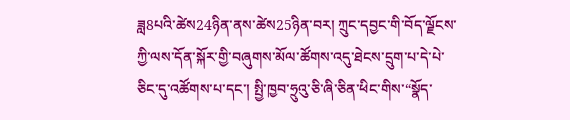ཟླ8པའི་ཚེས24ཉིན་ནས་ཚེས25ཉིན་བར། ཀྲུང་དབྱང་གི་བོད་ལྗོངས་ཀྱི་ལས་དོན་སྐོར་གྱི་བཞུགས་མོལ་ཚོགས་འདུ་ཐེངས་དྲུག་པ་དེ་པེ་ཅིང་དུ་འཚོགས་པ་དང་། སྤྱི་ཁྱབ་ཧྲུའུ་ཅི་ཞི་ཅིན་ཕིང་གིས་“སྣོད་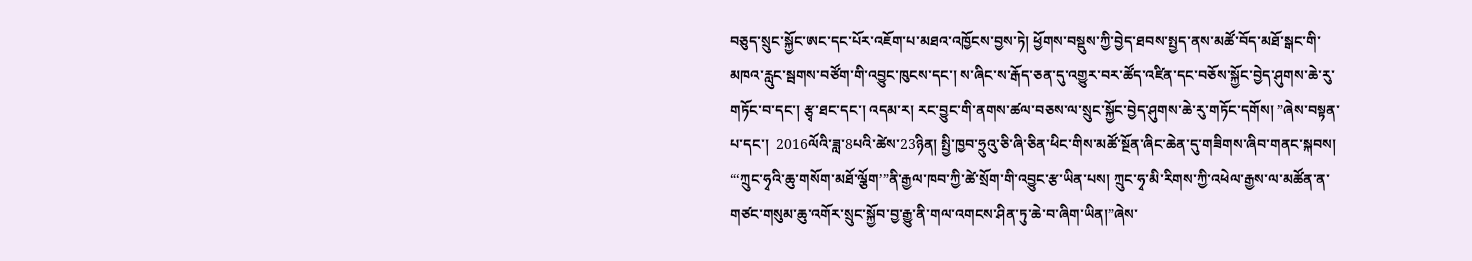བཅུད་སྲུང་སྐྱོང་ཨང་དང་པོར་འཇོག་པ་མཐའ་འཁྱོངས་བྱས་ཏེ། ཕྱོགས་བསྡུས་ཀྱི་བྱེད་ཐབས་སྤྱད་ནས་མཚོ་བོད་མཐོ་སྒང་གི་མཁའ་རླུང་སྦགས་བཙོག་གི་འབྱུང་ཁུངས་དང་། ས་ཞིང་ས་རྒོད་ཅན་དུ་འགྱུར་བར་ཚོད་འཛིན་དང་བཅོས་སྐྱོང་བྱེད་ཤུགས་ཆེ་རུ་གཏོང་བ་དང་། རྩྭ་ཐང་དང་། འདམ་ར། རང་བྱུང་གི་ནགས་ཚལ་བཅས་ལ་སྲུང་སྐྱོང་བྱེད་ཤུགས་ཆེ་རུ་གཏོང་དགོས། ”ཞེས་བསྟན་པ་དང་།  2016ལོའི་ཟླ་8པའི་ཚེས་23ཉིན། སྤྱི་ཁྱབ་ཧྲུའུ་ཅི་ཞི་ཅིན་ཕིང་གིས་མཚོ་སྔོན་ཞིང་ཆེན་དུ་གཟིགས་ཞིབ་གནང་སྐབས། “‘ཀྲུང་ཧྭའི་ཆུ་གསོག་མཐོ་ལྕོག’”ནི་རྒྱལ་ཁབ་ཀྱི་ཚེ་སྲོག་གི་འབྱུང་རྩ་ཡིན་པས། ཀྲུང་ཧྭ་མི་རིགས་ཀྱི་འཕེལ་རྒྱས་ལ་མཚོན་ན་གཙང་གསུམ་ཆུ་འགོར་སྲུང་སྐྱོབ་བྱ་རྒྱུ་ནི་གལ་འགངས་ཤིན་ཏུ་ཆེ་བ་ཞིག་ཡིན།”ཞེས་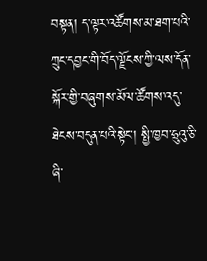བསྟན། ད་ལྟར་འཚོགས་མ་ཐག་པའི་ཀྲུང་དབྱང་གི་བོད་ལྗོངས་ཀྱི་ལས་དོན་སྐོར་གྱི་བཞུགས་མོལ་ཚོགས་འདུ་ཐེངས་བདུན་པའི་སྟེང་། སྤྱི་ཁྱབ་ཧྲུའུ་ཅི་ཞི་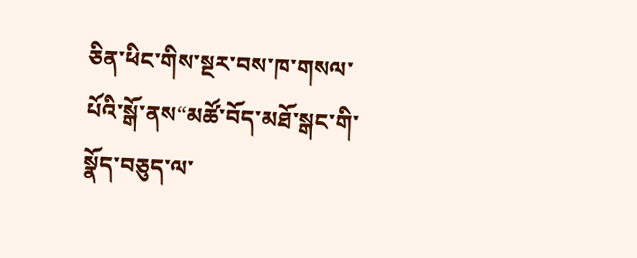ཅིན་ཕིང་གིས་སྔར་བས་ཁ་གསལ་པོའི་སྒོ་ནས“མཚོ་བོད་མཐོ་སྒང་གི་སྣོད་བཅུད་ལ་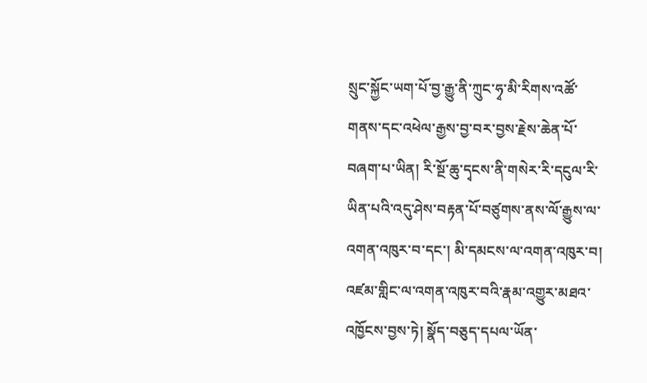སྲུང་སྐྱོང་ཡག་པོ་བྱ་རྒྱུ་ནི་ཀྲུང་ཧྭ་མི་རིགས་འཚོ་གནས་དང་འཕེལ་རྒྱས་བྱ་བར་བྱས་རྗེས་ཆེན་པོ་བཞག་པ་ཡིན། རི་སྔོ་ཆུ་དྭངས་ནི་གསེར་རི་དངུལ་རི་ཡིན་པའི་འདུ་ཤེས་བརྟན་པོ་བཙུགས་ནས་ལོ་རྒྱུས་ལ་འགན་འཁུར་བ་དང་། མི་དམངས་ལ་འགན་འཁུར་བ། འཛམ་གླིང་ལ་འགན་འཁུར་བའི་རྣམ་འགྱུར་མཐའ་འཁྱོངས་བྱས་ཏེ། སྣོད་བཅུད་དཔལ་ཡོན་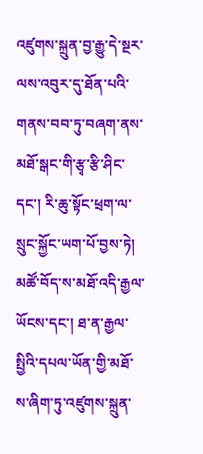འཛུགས་སྐྲུན་བྱ་རྒྱུ་དེ་སྔར་ལས་འབུར་དུ་ཐོན་པའི་གནས་བབ་ཏུ་བཞག་ནས་མཐོ་སྒང་གི་རྩྭ་རྩི་ཤིང་དང་། རི་ཆུ་སྟོང་ཕྲག་ལ་སྲུང་སྐྱོང་ཡག་པོ་བྱས་ཏེ། མཚོ་བོད་ས་མཐོ་འདི་རྒྱལ་ཡོངས་དང་། ཐ་ན་རྒྱལ་སྤྱིའི་དཔལ་ཡོན་གྱི་མཐོ་ས་ཞིག་ཏུ་འཛུགས་སྐྲུན་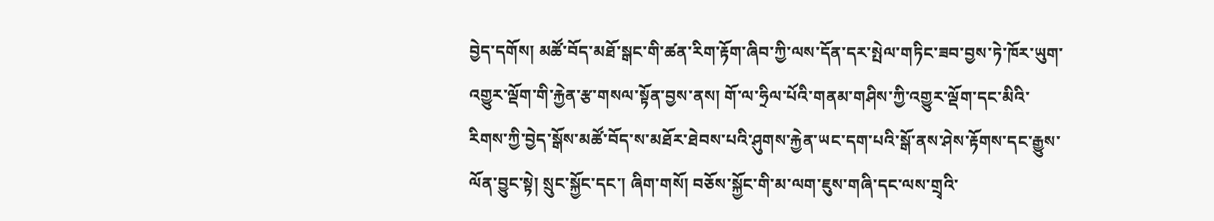བྱེད་དགོས། མཚོ་བོད་མཐོ་སྒང་གི་ཚན་རིག་རྟོག་ཞིབ་ཀྱི་ལས་དོན་དར་སྤེལ་གཏིང་ཟབ་བྱས་ཏེ་ཁོར་ཡུག་འགྱུར་ལྡོག་གི་རྐྱེན་རྩ་གསལ་སྟོན་བྱས་ནས། གོ་ལ་ཧྲིལ་པོའི་གནམ་གཤིས་ཀྱི་འགྱུར་ལྡོག་དང་མིའི་རིགས་ཀྱི་བྱེད་སྒོས་མཚོ་བོད་ས་མཐོར་ཐེབས་པའི་ཤུགས་རྐྱེན་ཡང་དག་པའི་སྒོ་ནས་ཤེས་རྟོགས་དང་རྒྱུས་ལོན་བྱུང་སྟེ། སྲུང་སྐྱོང་དང་། ཞིག་གསོ། བཅོས་སྐྱོང་གི་མ་ལག་ཇུས་གཞི་དང་ལས་གྲྭའི་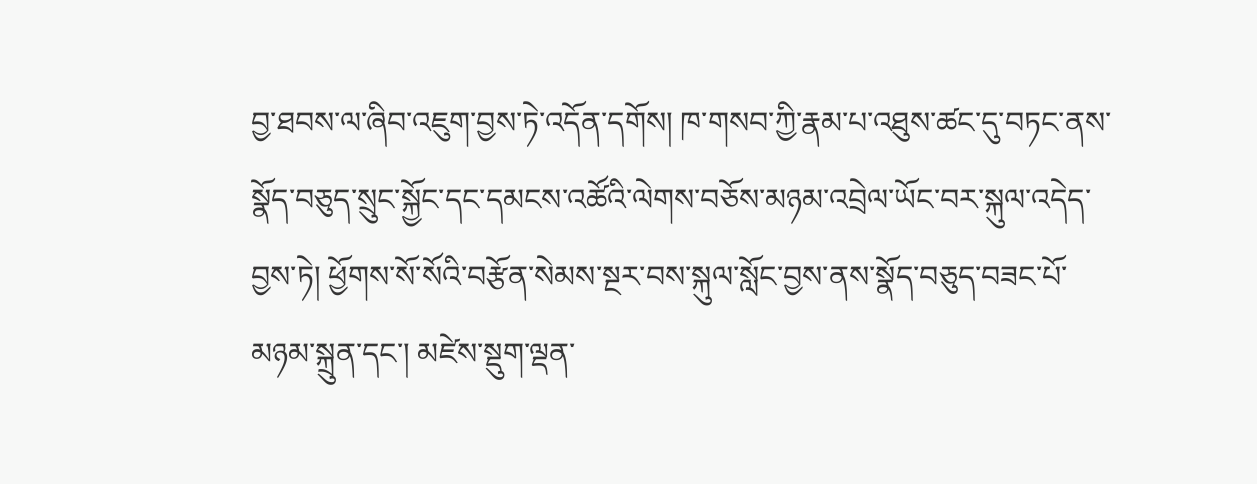བྱ་ཐབས་ལ་ཞིབ་འཇུག་བྱས་ཏེ་འདོན་དགོས། ཁ་གསབ་ཀྱི་རྣམ་པ་འཐུས་ཚང་དུ་བཏང་ནས་སྣོད་བཅུད་སྲུང་སྐྱོང་དང་དམངས་འཚོའི་ལེགས་བཅོས་མཉམ་འབྲེལ་ཡོང་བར་སྐུལ་འདེད་བྱས་ཏེ། ཕྱོགས་སོ་སོའི་བརྩོན་སེམས་སྔར་བས་སྐུལ་སློང་བྱས་ནས་སྣོད་བཅུད་བཟང་པོ་མཉམ་སྐྲུན་དང་། མཛེས་སྡུག་ལྡན་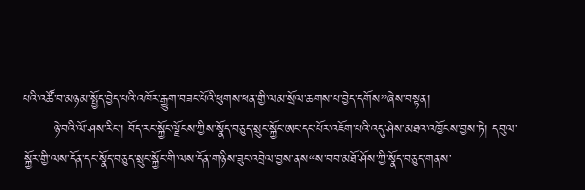པའི་འཚོ་བ་མཉམ་སྤྱོད་བྱེད་པའི་འཁོར་རྒྱུག་བཟང་པོའི་ཕུགས་ཕན་གྱི་ལམ་སྲོལ་ཆགས་པ་བྱེད་དགོས”ཞེས་བསྟན།
       ཉེ་བའི་ལོ་ཤས་རིང་། བོད་རང་སྐྱོང་ལྗོངས་ཀྱིས་སྣོད་བཅུད་སྲུང་སྐྱོང་ཨང་དང་པོར་འཇོག་པའི་འདུ་ཤེས་མཐའ་འཁྱོངས་བྱས་ཏེ། དབུལ་སྐྱོར་གྱི་ལས་དོན་དང་སྣོད་བཅུད་སྲུང་སྐྱོང་གི་ལས་དོན་གཉིས་ཟུང་འབྲེལ་བྱས་ནས“ས་བབ་མཐོ་ཤོས་ཀྱི་སྣོད་བཅུད་གནས་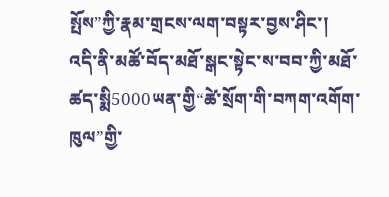སྤོས”ཀྱི་རྣམ་གྲངས་ལག་བསྟར་བྱས་ཤིང་། འདི་ནི་མཚོ་བོད་མཐོ་སྒང་སྟེང་ས་བབ་ཀྱི་མཐོ་ཚད་སྨི5000ཡན་གྱི“ཚེ་སྲོག་གི་བཀག་འགོག་ཁུལ”གྱི་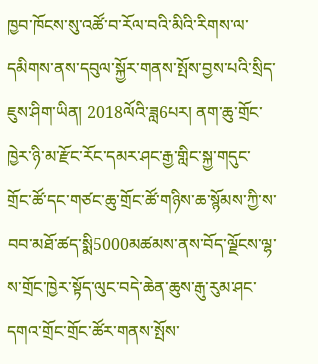ཁྱབ་ཁོངས་སུ་འཚོ་བ་རོལ་བའི་མིའི་རིགས་ལ་དམིགས་ནས་དབུལ་སྐྱོར་གནས་སྤོས་བྱས་པའི་སྲིད་ཇུས་ཤིག་ཡིན། 2018ལོའི་ཟླ6པར། ནག་ཆུ་གྲོང་ཁྱེར་ཉི་མ་རྫོང་རོང་དམར་ཤང་རྒྱ་གླིང་སྐྱ་གདུང་གྲོང་ཚོ་དང་གཙང་ཆུ་གྲོང་ཚོ་གཉིས་ཆ་སྙོམས་ཀྱི་ས་བབ་མཐོ་ཚད་སྨི5000མཚམས་ནས་བོད་ལྗོངས་ལྷ་ས་གྲོང་ཁྱེར་སྟོད་ལུང་བདེ་ཆེན་ཆུས་རྒུ་རུམ་ཤང་དགའ་གྲོང་གྲོང་ཚོར་གནས་སྤོས་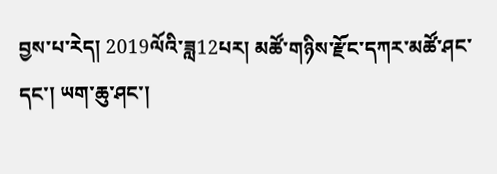བྱས་པ་རེད། 2019ལོའི་ཟླ12པར། མཚོ་གཉིས་རྫོང་དཀར་མཚོ་ཤང་དང་། ཡག་ཆུ་ཤང་།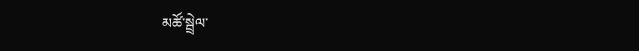མཚོ་སྦྲེལ་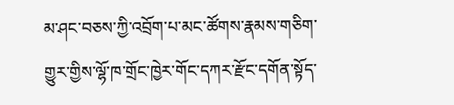མ་ཤང་བཅས་ཀྱི་འབྲོག་པ་མང་ཚོགས་རྣམས་གཅིག་གྱུར་གྱིས་ལྷོ་ཁ་གྲོང་ཁྱེར་གོང་དཀར་རྫོང་དགོན་སྟོད་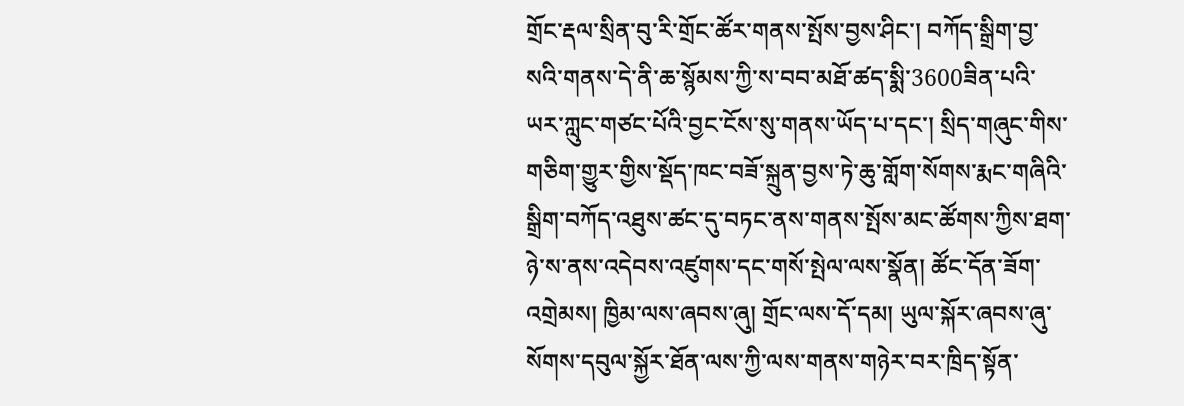གྲོང་རྡལ་སྲིན་བུ་རི་གྲོང་ཚོར་གནས་སྤོས་བྱས་ཤིང་། བཀོད་སྒྲིག་བྱ་སའི་གནས་དེ་ནི་ཆ་སྙོམས་ཀྱི་ས་བབ་མཐོ་ཚད་སྨི་3600ཟིན་པའི་ཡར་ཀླུང་གཙང་པོའི་བྱང་ངོས་སུ་གནས་ཡོད་པ་དང་། སྲིད་གཞུང་གིས་གཅིག་གྱུར་གྱིས་སྡོད་ཁང་བཟོ་སྐྲུན་བྱས་ཏེ་ཆུ་གློག་སོགས་རྨང་གཞིའི་སྒྲིག་བཀོད་འཐུས་ཚང་དུ་བཏང་ནས་གནས་སྤོས་མང་ཚོགས་ཀྱིས་ཐག་ཉེ་ས་ནས་འདེབས་འཛུགས་དང་གསོ་སྤེལ་ལས་སྣོན། ཚོང་དོན་ཟོག་འགྲེམས། ཁྱིམ་ལས་ཞབས་ཞུ། གྲོང་ལས་དོ་དམ། ཡུལ་སྐོར་ཞབས་ཞུ་སོགས་དབུལ་སྐྱོར་ཐོན་ལས་ཀྱི་ལས་གནས་གཉེར་བར་ཁྲིད་སྟོན་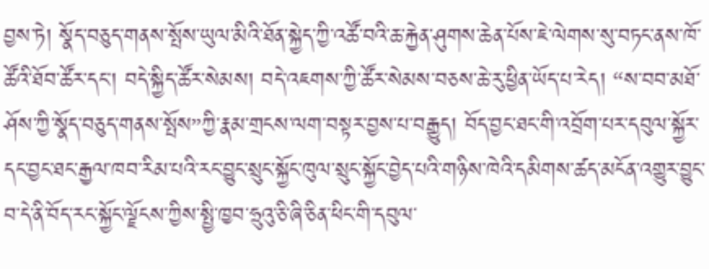བྱས་ཏེ། སྣོད་བཅུད་གནས་སྤོས་ཡུལ་མིའི་ཐོན་སྐྱེད་ཀྱི་འཚོ་བའི་ཆ་རྐྱེན་ཤུགས་ཆེན་པོས་ཇེ་ལེགས་སུ་བཏང་ནས་ཁོ་ཚོའི་ཐོབ་ཚོར་དང་། བདེ་སྐྱིད་ཚོར་སེམས། བདེ་འཇགས་ཀྱི་ཚོར་སེམས་བཅས་ཆེ་རུ་ཕྱིན་ཡོད་པ་རེད། “ས་བབ་མཐོ་ཤོས་ཀྱི་སྣོད་བཅུད་གནས་སྤོས”ཀྱི་རྣམ་གྲངས་ལག་བསྟར་བྱས་པ་བརྒྱུད། བོད་བྱང་ཐང་གི་འབྲོག་པར་དབུལ་སྐྱོར་དང་བྱང་ཐང་རྒྱལ་ཁབ་རིམ་པའི་རང་བྱུང་སྲུང་སྐྱོང་ཁུལ་སྲུང་སྐྱོང་བྱེད་པའི་གཉིས་ཁེའི་དམིགས་ཚད་མངོན་འགྱུར་བྱུང་བ་དེ་ནི་བོད་རང་སྐྱོང་ལྗོངས་ཀྱིས་སྤྱི་ཁྱབ་ཧྲུའུ་ཅི་ཞི་ཅིན་ཕིང་གི་དབུལ་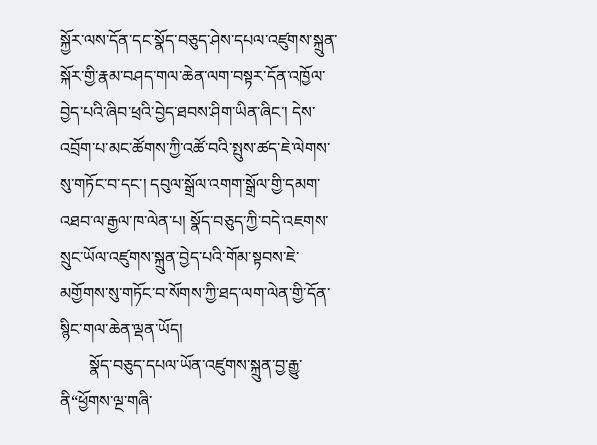སྐྱོར་ལས་དོན་དང་སྣོད་བཅུད་ཤེས་དཔལ་འཛུགས་སྐྲུན་སྐོར་གྱི་རྣམ་བཤད་གལ་ཆེན་ལག་བསྟར་དོན་འཁྱོལ་བྱེད་པའི་ཞིབ་ཕྲའི་བྱེད་ཐབས་ཤིག་ཡིན་ཞིང་། དེས་འབྲོག་པ་མང་ཚོགས་ཀྱི་འཚོ་བའི་སྤུས་ཚད་ཇེ་ལེགས་སུ་གཏོང་བ་དང་། དབུལ་སྒྲོལ་འགག་སྒྲོལ་གྱི་དམག་འཐབ་ལ་རྒྱལ་ཁ་ལེན་པ། སྣོད་བཅུད་ཀྱི་བདེ་འཇགས་སྲུང་ཡོལ་འཛུགས་སྐྲུན་བྱེད་པའི་གོམ་སྟབས་ཇེ་མགྱོགས་སུ་གཏོང་བ་སོགས་ཀྱི་ཐད་ལག་ལེན་གྱི་དོན་སྙིང་གལ་ཆེན་ལྡན་ཡོད།
       སྣོད་བཅུད་དཔལ་ཡོན་འཛུགས་སྐྲུན་བྱ་རྒྱུ་ནི“ཕྱོགས་ལྔ་གཞི་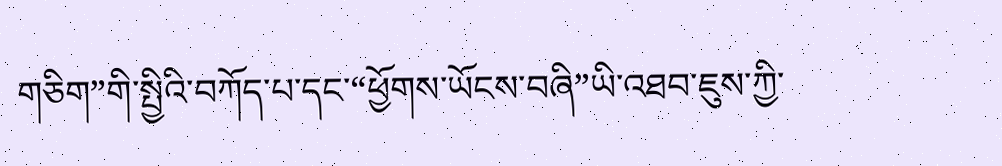གཅིག”གི་སྤྱིའི་བཀོད་པ་དང་“ཕྱོགས་ཡོངས་བཞི”ཡི་འཐབ་ཇུས་ཀྱི་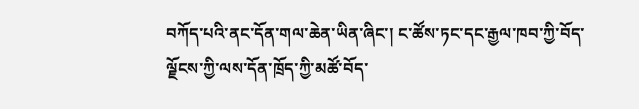བཀོད་པའི་ནང་དོན་གལ་ཆེན་ཡིན་ཞིང་། ང་ཚོས་ཏང་དང་རྒྱལ་ཁབ་ཀྱི་བོད་ལྗོངས་ཀྱི་ལས་དོན་ཁྲོད་ཀྱི་མཚོ་བོད་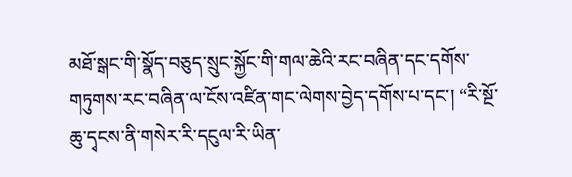མཐོ་སྒང་གི་སྣོད་བཅུད་སྲུང་སྐྱོང་གི་གལ་ཆེའི་རང་བཞིན་དང་དགོས་གཏུགས་རང་བཞིན་ལ་ངོས་འཛིན་གང་ལེགས་བྱེད་དགོས་པ་དང་། “རི་སྔོ་ཆུ་དྭངས་ནི་གསེར་རི་དངུལ་རི་ཡིན་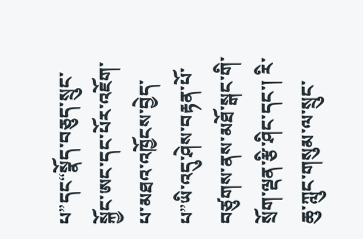པ”དང“སྣོད་བཅུད་སྲུང་སྐྱོང་ཨང་དང་པོར་འཇོག་པ་མཐའ་འཁྱོངས་བྱེད་པ”ཡི་འདུ་ཤེས་བརྟན་པོ་བཙུགས་ནས་མཐོ་སྒང་གི་སྲོག་ལྡན་རྩི་ཤིང་དང་། རི་ཆུ་ཀླུང་གསུམ་ལ་སྲུང་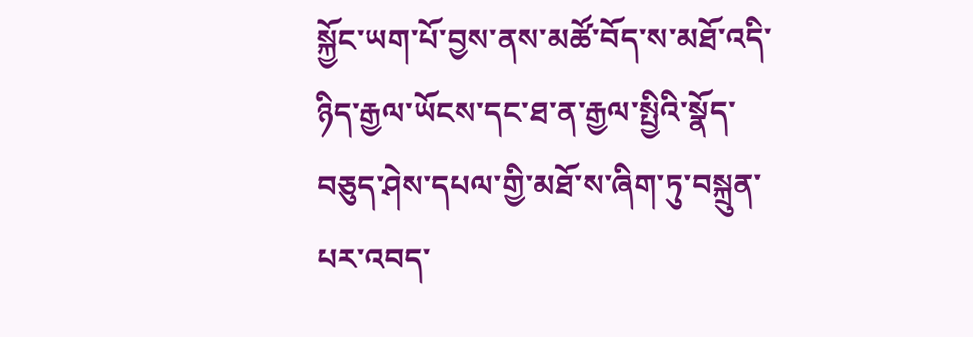སྐྱོང་ཡག་པོ་བྱས་ནས་མཚོ་བོད་ས་མཐོ་འདི་ཉིད་རྒྱལ་ཡོངས་དང་ཐ་ན་རྒྱལ་སྤྱིའི་སྣོད་བཅུད་ཤེས་དཔལ་གྱི་མཐོ་ས་ཞིག་ཏུ་བསྐྲུན་པར་འབད་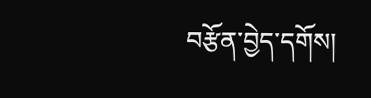བརྩོན་བྱེད་དགོས།